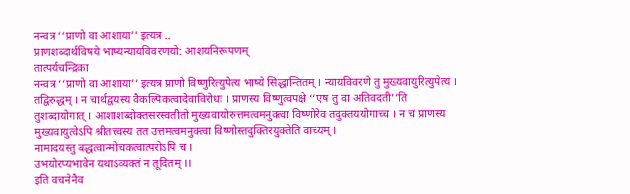नन्वत्र ‘‘प्राणो वा आशाया’’ इत्यत्र ..
प्राणशब्दार्थविषये भाष्यन्यायविवरणयो: आशयनिरूपणम्
तात्पर्यचन्द्रिका
नन्वत्र ‘‘प्राणो वा आशाया’’ इत्यत्र प्राणो विष्णुरित्युपेत्य भाष्ये सिद्धान्तितम् । न्यायविवरणे तु मुख्यवायुरित्युपेत्य । तद्विरुद्धम् । न चार्थद्वयस्य वैकल्पिकत्वादेवाविरोधः । प्राणस्य विष्णुत्वपक्षे ‘‘एष तु वा अतिवदती’’ति तुशब्दायोगात् । आशाशब्दोक्तसरस्वतीतो मुख्यवायोरुत्तमत्वमनुक्त्वा विष्णोरेव तदुक्तययोगाच्च । न च प्राणस्य मुख्यवायुत्वेऽपि श्रीतत्त्वस्य तत उत्तमत्वमनुक्त्वा विष्णोस्तदुक्तिरयुक्तेति वाच्यम् ।
नामादयस्तु बद्धत्वान्मोचकत्वात्परोऽपि च ।
उभयोरप्यभावेन यथाऽव्यक्तं न तूदितम् ।।
इति वचनेनैव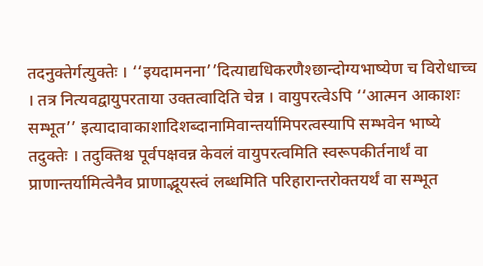तदनुक्तेर्गत्युक्तेः । ‘‘इयदामनना’’दित्याद्यधिकरणैश्छान्दोग्यभाष्येण च विरोधाच्च । तत्र नित्यवद्वायुपरताया उक्तत्वादिति चेन्न । वायुपरत्वेऽपि ‘‘आत्मन आकाशः सम्भूत’’ इत्यादावाकाशादिशब्दानामिवान्तर्यामिपरत्वस्यापि सम्भवेन भाष्ये तदुक्तेः । तदुक्तिश्च पूर्वपक्षवन्न केवलं वायुपरत्वमिति स्वरूपकीर्तनार्थं वा प्राणान्तर्यामित्वेनैव प्राणाद्भूयस्त्वं लब्धमिति परिहारान्तरोक्तयर्थं वा सम्भूत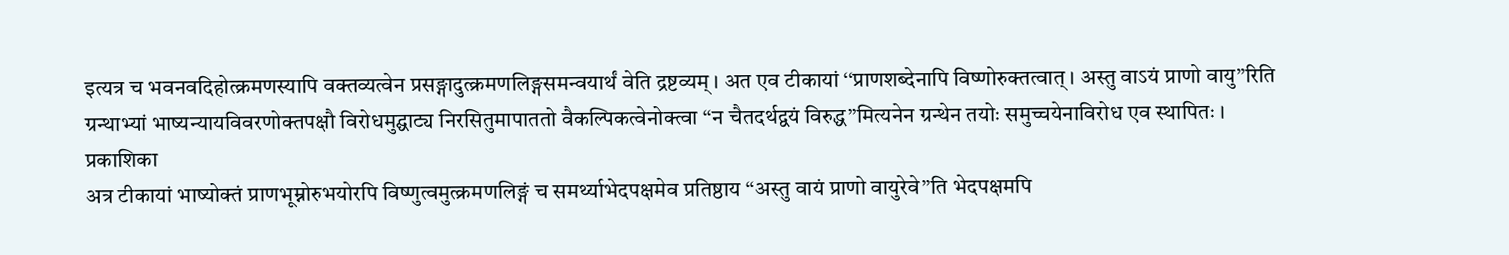इत्यत्र च भवनवदिहोत्क्रमणस्यापि वक्तव्यत्वेन प्रसङ्गादुत्क्रमणलिङ्गसमन्वयार्थं वेति द्रष्टव्यम् । अत एव टीकायां ‘‘प्राणशब्देनापि विष्णोरुक्तत्वात् । अस्तु वाऽयं प्राणो वायु’’रिति ग्रन्थाभ्यां भाष्यन्यायविवरणोक्तपक्षौ विरोधमुद्घाट्य निरसितुमापाततो वैकल्पिकत्वेनोक्त्वा ‘‘न चैतदर्थद्वयं विरुद्ध’’मित्यनेन ग्रन्थेन तयोः समुच्चयेनाविरोध एव स्थापितः ।
प्रकाशिका
अत्र टीकायां भाष्योक्तं प्राणभूम्नोरुभयोरपि विष्णुत्वमुत्क्रमणलिङ्गं च समर्थ्याभेदपक्षमेव प्रतिष्ठाय ‘‘अस्तु वायं प्राणो वायुरेवे’’ति भेदपक्षमपि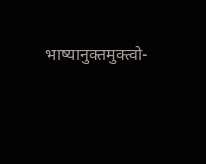भाष्यानुक्तमुक्त्वो-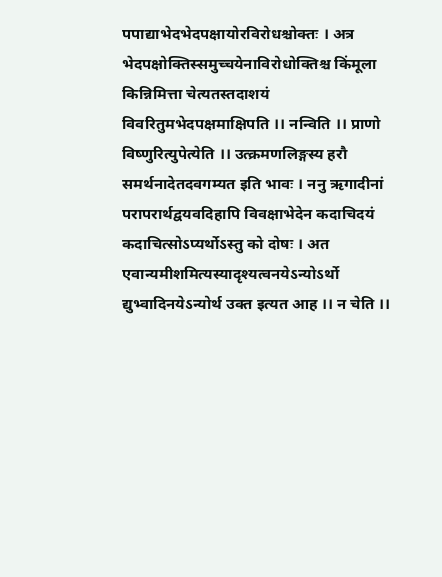पपाद्याभेदभेदपक्षायोरविरोधश्चोक्तः । अत्र भेदपक्षोक्तिस्समुच्चयेनाविरोधोक्तिश्च किंमूला किन्निमित्ता चेत्यतस्तदाशयं विवरितुमभेदपक्षमाक्षिपति ।। नन्विति ।। प्राणो विष्णुरित्युपेत्येति ।। उत्क्रमणलिङ्गस्य हरौ समर्थनादेतदवगम्यत इति भावः । ननु ऋगादीनां परापरार्थद्वयवदिहापि विवक्षाभेदेन कदाचिदयं कदाचित्सोऽप्यर्थोऽस्तु को दोषः । अत एवान्यमीशमित्यस्यादृश्यत्वनयेऽन्योऽर्थो द्युभ्वादिनयेऽन्योर्थ उक्त इत्यत आह ।। न चेति ।।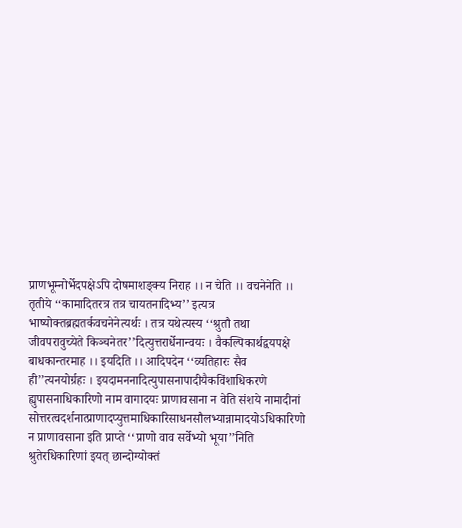प्राणभूम्नोर्भेदपक्षेऽपि दोषमाशङ्क्य निराह ।। न चेति ।। वचनेनेति ।। तृतीये ‘‘कामादितरत्र तत्र चायतनादिभ्य’’ इत्यत्र भाष्योक्तब्रह्मतर्कवचनेनेत्यर्थः । तत्र यथेत्यस्य ‘‘श्रुतौ तथा जीवपरावुच्येते किञ्चनेतर’’दित्युत्तरार्धेनान्वयः । वैकल्पिकार्थद्वयपक्षे बाधकान्तरमाह ।। इयदिति ।। आदिपदेन ‘‘व्यतिहारः सैव ही’’त्यनयोर्ग्रहः । इयदामननादित्युपासनापादीयैकविंशाधिकरणे ह्युपासनाधिकारिणो नाम वागादयः प्राणावसाना न वेति संशये नामादीनां सोत्तरत्वदर्शनात्प्राणादप्युत्तमाधिकारिसाधनसौलभ्यान्नामादयोऽधिकारिणो न प्राणावसाना इति प्राप्ते ‘‘प्राणो वाव सर्वेभ्यो भूया’’निति श्रुतेरधिकारिणां इयत् छान्दोग्योक्तं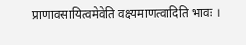प्राणावसायित्वमेवेति वक्ष्यमाणत्वादिति भावः ।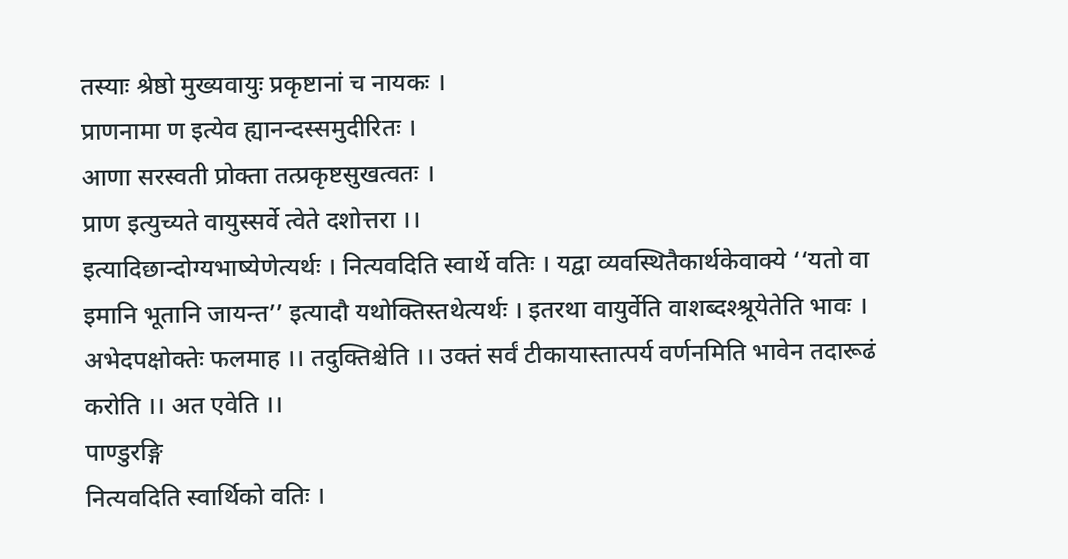तस्याः श्रेष्ठो मुख्यवायुः प्रकृष्टानां च नायकः ।
प्राणनामा ण इत्येव ह्यानन्दस्समुदीरितः ।
आणा सरस्वती प्रोक्ता तत्प्रकृष्टसुखत्वतः ।
प्राण इत्युच्यते वायुस्सर्वे त्वेते दशोत्तरा ।।
इत्यादिछान्दोग्यभाष्येणेत्यर्थः । नित्यवदिति स्वार्थे वतिः । यद्वा व्यवस्थितैकार्थकेवाक्ये ‘‘यतो वा इमानि भूतानि जायन्त’’ इत्यादौ यथोक्तिस्तथेत्यर्थः । इतरथा वायुर्वेति वाशब्दश्श्रूयेतेति भावः । अभेदपक्षोक्तेः फलमाह ।। तदुक्तिश्चेति ।। उक्तं सर्वं टीकायास्तात्पर्य वर्णनमिति भावेन तदारूढं करोति ।। अत एवेति ।।
पाण्डुरङ्गि
नित्यवदिति स्वार्थिको वतिः ।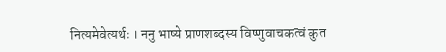नित्यमेवेत्यर्थः । ननु भाष्ये प्राणशब्दस्य विष्णुवाचकत्वं कुत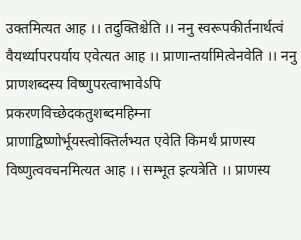उक्तमित्यत आह ।। तदुक्तिश्चेति ।। ननु स्वरूपकीर्तनार्थत्वं वैयर्थ्यापरपर्याय एवेत्यत आह ।। प्राणान्तर्यामित्वेनवेति ।। ननु प्राणशब्दस्य विष्णुपरत्वाभावेऽपि प्रकरणविच्छेदकतुशब्दमहिम्ना प्राणाद्विष्णोर्भूयस्त्वोक्तिर्लभ्यत एवेति किमर्थं प्राणस्य विष्णुत्ववचनमित्यत आह ।। सम्भूत इत्यत्रेति ।। प्राणस्य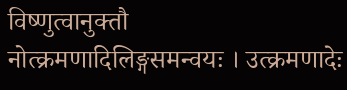विष्णुत्वानुक्तौ नोत्क्रमणादिलिङ्गसमन्वयः । उत्क्रमणादेः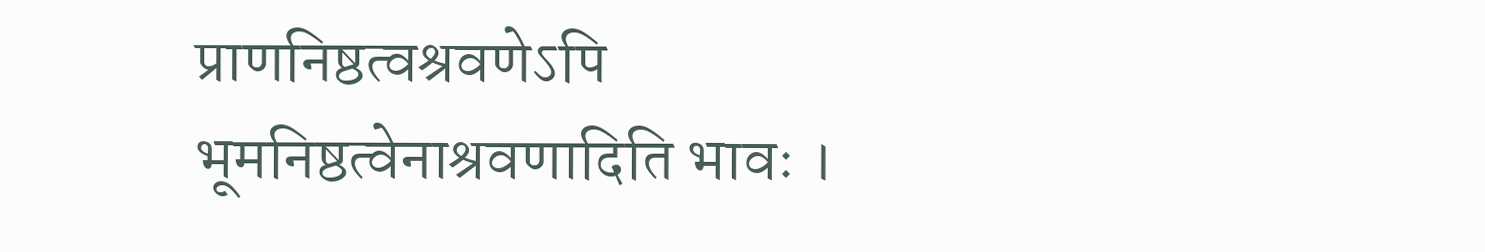प्राणनिष्ठत्वश्रवणेऽपि भूमनिष्ठत्वेनाश्रवणादिति भावः ।